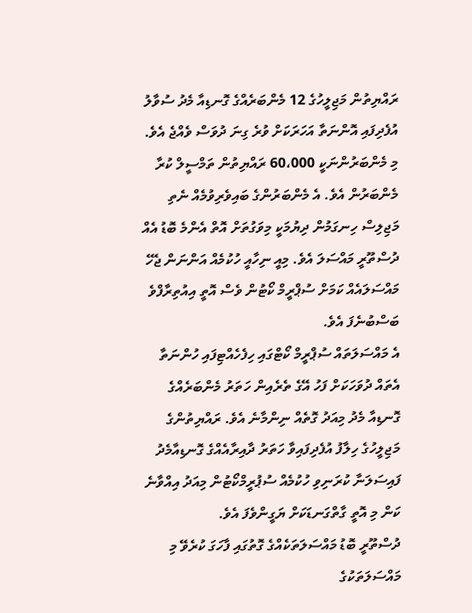ރައްޔިތުން މަޖިލީހުގެ 12 މެންބަރެއްގެ ގޮނޑިއާ މެދު ސުވާލު އުފެދިފައި އޮންނަތާ އަހަރަކަށް ވުރެ ގިނަ ދުވަސް ވެއްޖެ އެވެ. މި މެންބަރުންނަކީ 60،000 ރައްޔިތުން ތަމްސީލް ކުރާ މެންބަރުން އެވެ. އެ މެންބަރުންގެ ބައިވެރިވުމެއް ނެތި މަޖިލިސް ހިނގަމުން ދިޔުމަކީ މިވަގުތަށް އޮތް އެންމެ ބޮޑު އެއް ދުސްތޫރީ މައްސަލަ އެވެ. މިއީ ނިހާއީ ހުކުމެއް އަންނަން ޖެހޭ މައްސަލައެއް ކަމަށް ސުޕްރީމް ކޯޓުން ވެސް އޮތީ އިއުތިރާފްވެ ބަސްބުނެފަ އެވެ.
އެ މައްސަލަތައް ސުޕްރީމް ކޯޓްގައި ހިފެހެއްޓިފައި ހުންނަތާ އެތައް ދުވަހަކަށް ފަހު އޭގެ ތެރެއިން ހަތަރު މެންބަރެއްގެ ގޮނޑިއާ މެދު މިއަދު ގޮތެއް ނިންމާނެ އެވެ. ރައްޔިތުންގެ މަޖިލީހުގެ ހިލާފު އުފެދިފައިވާ ހަތަރު ދާއިރާއެއްގެ ގޮނޑިއާމެދު ފައިސަލަނާ ކުރަނިވި ހުކުމެއް ސުޕުރީމްކޯޓުން މިއަދު އިއްވާނެ ކަން މި އޮތީ ގާތްގަނޑަކަށް ޔަގީންވެފަ އެވެ.
ދުސްތޫރީ ބޮޑު މައްސަލަތަކެއްގެ ގޮތުގައި ފާހަގަ ކުރެވޭ މި މައްސަލަތަކުގެ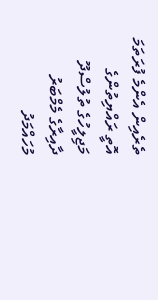ތެރެއިން އެންމެ ފުރަތަމަ އޮތީ ރައްޔިތުންގެ މަޖިލީހުގެ ތުލުސްދޫ ދާއިރާގެ މެމްބަރު މުހައްމަދު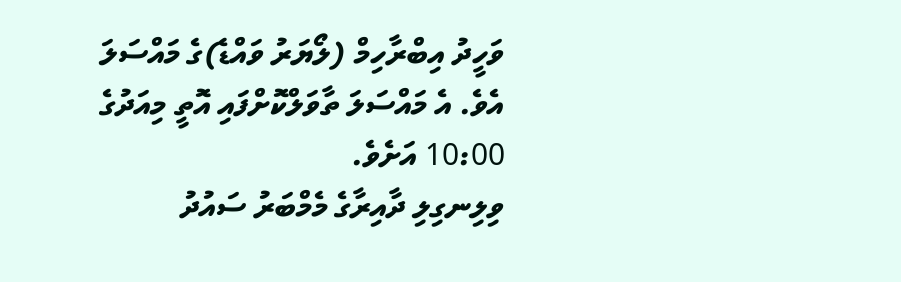ވަހީދު އިބްރާހިމް (ލޯޔަރު ވައްޑެ)ގެ މައްސަލަ އެވެ. އެ މައްސަލަ ތާވަލްކޮށްފައި އޮތީ މިއަދުގެ 10:00 އަށެވެ.
ވިލިނގިލި ދާއިރާގެ މެމްބަރު ސައުދު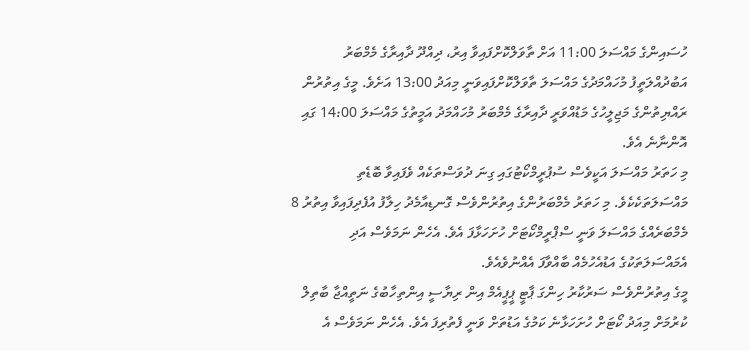ހުސައިންގެ މައްސަލަ 11:00 އަށް ތާވަލްކޮށްފައިވާ އިރު، ދިއްދޫ ދާއިރާގެ މެމްބަރު އަބުދުއްލަތީފު މުހައްމަދުގެ މައްސަލަ ތާވަލްކޮށްފައިވަނީ މިއަދު 13:00 އަށެވެ. މީގެ އިތުރުން ރައްޔިތުންގެ މަޖިލީހުގެ މަޑުއްވަރީ ދާއިރާގެ މެމްބަރު މުހައްމަދު އަމީތުގެ މައްސަލަ 14:00 ގައި އޮންނާނެ އެވެ.
މި ހަތަރު މައްސަލަ އަކީވެސް ސުޕުރީމްކޯޓުގައި ގިނަ ދުވަސްތަކެއް ވެފައިވާ ބޮޑެތި މައްސަލަތަކެކެވެ. މި ހަތަރު މެމްބަރުންގެ އިތުރުންވެސް ގޮނޑިއާމެދު ހިލާފު އުފެދިފައިވާ އިތުރު 8 މެމްބަރެއްގެ މައްސަލަ ވަނީ ސްޕްރީމްކޯޓަށް ހުށަހަޅާފަ އެވެ. އެހެން ނަމަވެސް އަދި އެމައްސަލަތަކުގެ އަޑުއެހުމެއް ބާއްވާފަ އެއްނުވެއެވެ.
މީގެ އިތުރުންވެސް ސަރުކާރު ހިންގަ ޕާޓީ ޕީޕީއެމް އިން ރިޔާސީ އިންތިހާބުގެ ނަތީއްޖާ ބާތިލް ކުރުމަށް މިއަދު ކޯޓަށް ހުށަހަޅާނެ ކަމުގެ އަޑުތަށް ވަނީ ފެތުރިފަ އެވެ. އެހެން ނަމަވެސް އެ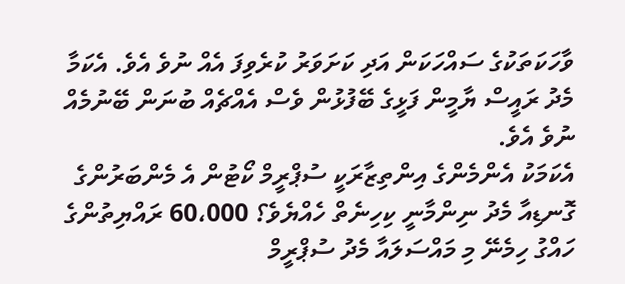ވާހަކަތަކުގެ ސައްހަކަން އަދި ކަށަވަރު ކުރެވިފަ އެއް ނުވެ އެވެ. އެކަމާ މެދު ރައީސް ޔާމީން ފަޅީގެ ބޭފުޅުން ވެސް އެއްޗެއް ބުނަން ބޭނުމެއް ނުވެ އެވެ.
އެކަމަކު އެންމެންގެ އިންތިޒާރަކީ ސުޕްރީމް ކޯޓުން އެ މެންބަރުންގެ ގޮނޑިއާ މެދު ނިންމާނީ ކިހިނެތް ހެއްޔެވެ؟ 60،000 ރައްޔިތުންގެ ހައްގު ހިމެނޭ މި މައްސަލައާ މެދު ސުޕްރީމް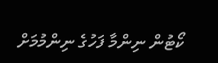ކޯޓުން ނިންމާ ފަހުގެ ނިންމުމަށް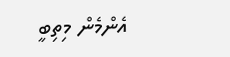އެންމެން މިތިބީ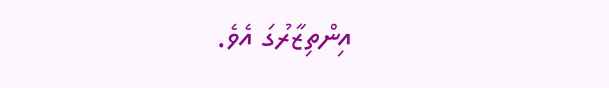އިންތިޒާރުގަ އެވެ.